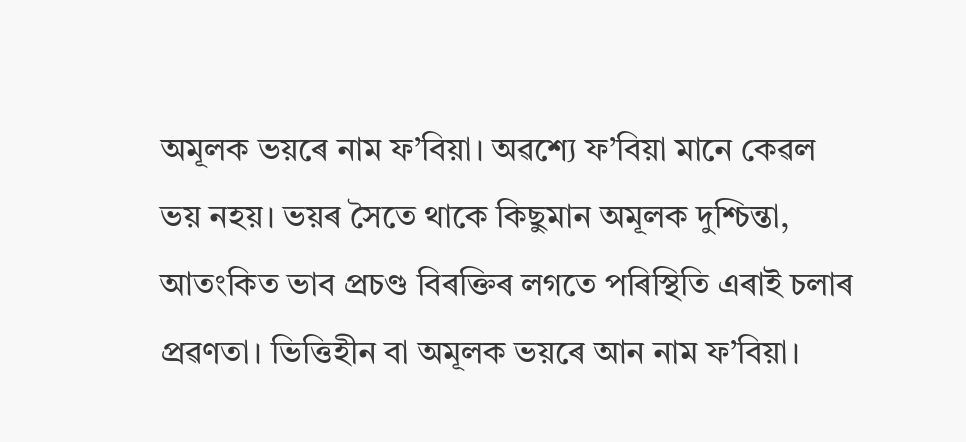অমূলক ভয়ৰে নাম ফ’বিয়া। অৱশ্যে ফ’বিয়া মানে কেৱল ভয় নহয়। ভয়ৰ সৈতে থাকে কিছুমান অমূলক দুশ্চিন্তা, আতংকিত ভাব প্ৰচণ্ড বিৰক্তিৰ লগতে পৰিস্থিতি এৰাই চলাৰ প্ৰৱণতা। ভিত্তিহীন বা অমূলক ভয়ৰে আন নাম ফ’বিয়া।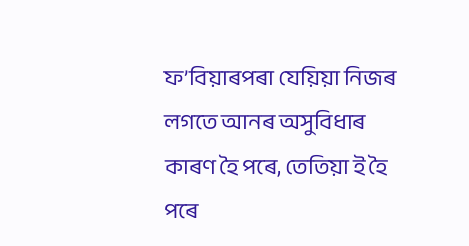ফ’বিয়াৰপৰা যেয়িয়া নিজৰ লগতে আনৰ অসুবিধাৰ কাৰণ হৈ পৰে, তেতিয়া ই হৈ পৰে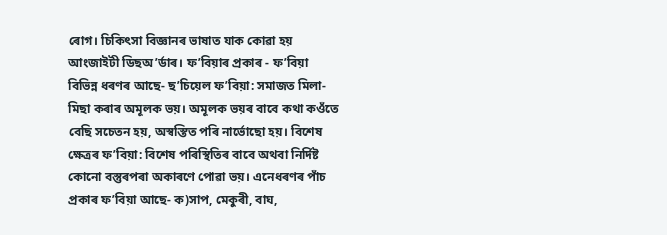ৰোগ। চিকিৎসা বিজ্ঞানৰ ভাষাত যাক কোৱা হয় আংজাইটী ডিছঅ’ৰ্ডাৰ। ফ’বিয়াৰ প্ৰকাৰ - ফ’বিয়া বিভিন্ন ধৰণৰ আছে- ছ’চিয়েল ফ’বিয়া: সমাজত মিলা-মিছা কৰাৰ অমূলক ভয়। অমূলক ভয়ৰ বাবে কথা কওঁতে বেছি সচেতন হয়, অস্বস্তিত পৰি নাৰ্ভোছো হয়। বিশেষ ক্ষেত্ৰৰ ফ’বিয়া: বিশেষ পৰিস্থিতিৰ বাবে অথবা নিৰ্দিষ্ট কোনো বস্তুৰপৰা অকাৰণে পোৱা ভয়। এনেধৰণৰ পাঁচ প্ৰকাৰ ফ’বিয়া আছে- ক)সাপ, মেকুৰী, বাঘ,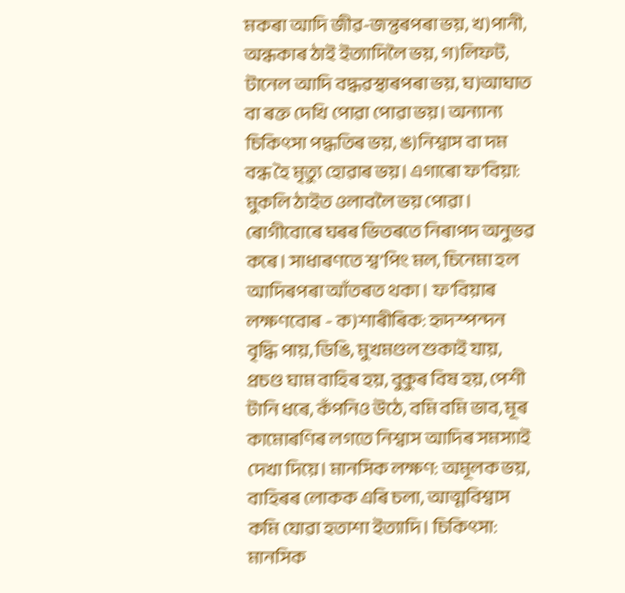মকৰা আদি জীৱ-জন্তুৰপৰা ভয়, খ)পানী, অন্ধকাৰ ঠাই ইত্যাদিলৈ ভয়, গ)লিফট, টানেল আদি বদ্ধৱস্থাৰপৰা ভয়, ঘ)আঘাত বা ৰক্ত দেখি পোৱা পোৱা ভয়। অন্যান্য চিকিৎসা পদ্ধতিৰ ভয়, ঙ)নিশ্বাস বা দম বন্ধ হৈ মৃত্যু হোৱাৰ ভয়। এগাৰো ফ’বিয়া: মুকলি ঠাইত ওলাবলৈ ভয় পোৱা। ৰোগীবোৰে ঘৰৰ ভিতৰতে নিৰাপদ অনুভৱ কৰে। সাধাৰণতে শ্ব’পিং মল, চিনেমা হল আদিৰপৰা আঁতৰত থকা। ফ’বিয়াৰ লক্ষণবোৰ - ক)শাৰীৰিক: হৃদস্পন্দন বৃদ্ধি পায়, ডিঙি, মুখমণ্ডল শুকাই যায়, প্ৰচণ্ড ঘাম বাহিৰ হয়, বুকুৰ বিষ হয়, পেশী টানি ধৰে, কঁপনিও উঠে, বমি বমি ভাব, মূৰ কামোৰণিৰ লগতে নিশ্বাস আদিৰ সমস্যাই দেখা দিয়ে। মানসিক লক্ষণ: অমূলক ভয়, বাহিৰৰ লোকক এৰি চলা, আত্মবিশ্বাস কমি যোৱা হতাশা ইত্যাদি। চিকিৎসা: মানসিক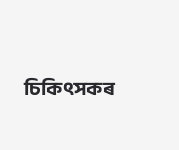চিকিৎসকৰ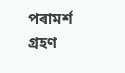পৰামৰ্শ গ্ৰহণ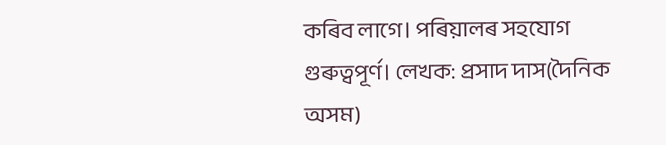কৰিব লাগে। পৰিয়ালৰ সহযোগ গুৰুত্বপূৰ্ণ। লেখক: প্ৰসাদ দাস(দৈনিক অসম)